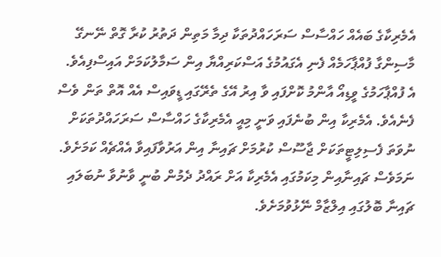އެމެރިކާގެ ބައެއް ހައްސާސް ސަރަހައްދުތަކާ ދިމާ މަތިން ދަތުރު ކުރާ ގޮތް ނޭނގޭ މާސިންގާ ފުއްޕާހަމެއް ފެނި އެގައުމުގެ އަސްކަރިއްޔާ އިން ސަމާލުކަމަށް އައިސްފިއެވެ.
އެ ފުއްޕާހަމުގެ ވީޑިއޯ އާންމު ކޮށްފައި ވާ އިރު އޭގެ ތެރޭގައި ޑީވައިސް އެއް އޮތް ތަން ވެސް ފެނެއެވެ. އެމެރިކާ އިން ބުނެފައި ވަނީ މިއީ އެމެރިކާގެ ހައްސާސް ސަރަހައްދުތަކަށް ނުވަތަ ފެސިލިޓީތަކަށް ޖާސޫސް ކުރުމަށް ޗައިނާ އިން އަރުވާފައިވާ އެއްޗެއް ކަމަށެވެ.
ނަމަވެސް ޗައިނާއިން މިކަމުގައި އެމެރިކާ އަށް ރައްދު ދެމުން ބުނީ ވާނުވާ ނުބަލައި ޗައިނާ ބޮލުގައި އިލްޒާމް ނޭޅުވުމަށެވެ.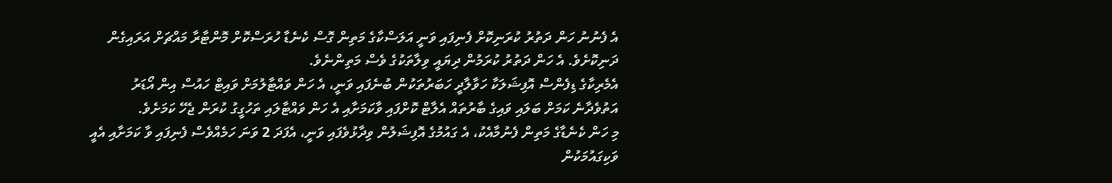އެ ފެނުނު ހަން ދަތުރު ކުރަނިކޮށް ފެނިފައި ވަނީ އަލަސްކާގެ މަތިން ގޮސް ކެނެޑާ ހުރަސްކޮށް މޮންޓާރާ މައްޗަށް އަރައިގެން ދަނިކޮށެވެ. އެ ހަން ދަތުރު ކުރަމުން ދިޔައީ ވިލާތަކުގެ ވެސް މަތިންނެވެ.
އެމެރިކާގެ ޑިފެންސް އޮފިޝަލަކާ ހަވާލާދީ ހަބަރުތަކުން ބުނެފައި ވަނީ، އެ ހަން ވައްޓާލުމަށް ވައިޓް ހައުސް އިން އޯޑަރު އަތުވެދާނެ ކަމަށް ބަލައި ވައިގެ ބާރުތައް އެލާޓް ކޮށްފައި ވާކަމަށާއި އެ ހަން ވައްޓާލައި ތަހުގީގު ކުރަން ޖެހޭ ކަމަށެވެ.
މި ހަން ކެނެޑާގެ މަތިން ފެނުމާއެކު، އެ ގައުމުގެ އޮފިޝަލުން ވިދާޅުވެފައި ވަނީ، އެފަދަ 2 ވަނަ ހަމެއްވެސް ފެނިފައި ވާ ކަމަށާއި އެއީ ވަކިގައުމަކުން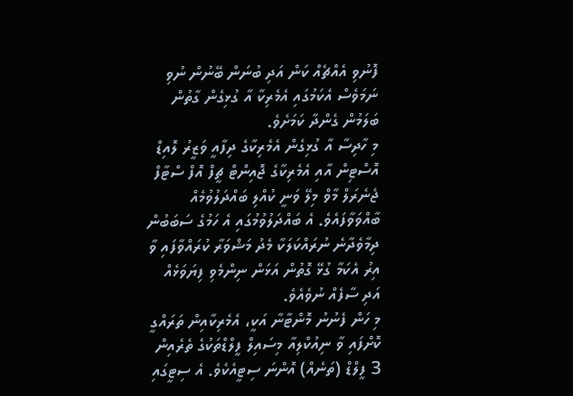ފޮނުވި އެއްޗެއް ކަން އަދި ބުނަން ބޭނުން ނުވި ނަމަވެސް އެކަމުގައި އެމެރިކާ އާ ގުޅިގެން ގާތުން ބަލަމުން ގެންދާ ކަމަށެވެ.
މި ހާދިސާ އާ ގުޅިގެން އެމެރިކާގެ ދިފާއީ ވަޒީރު ލޮއިޑް އޮސްޓިން އާއި އެމެރިކާގެ ޖޮއިންޓް ޗީފް އޮފް ސްޓާފް ޖެނެރަލް މާވް މިލޭ ވަނީ ކުއްލި ބައްދަލުވުމެއް ބާއްވަވާފައެވެ. އެ ބައްދަލުވުމުގައި އެ ހަމުގެ ސަބަބުން ދިމާވެދާނެ ނުރައްކަލަކާ މެދު މަޝްވަރާ ކުރައްވާފައި ވާ އިރު އެކަމާ ގުޅޭ ގޮތުން އަޅަން ނިންމެވި ފިޔަވަޅެއް އަދި ސާފެއް ނުވެއެވެ.
މި ހަން ފެނުނު މޮންޓާނާ އަކީ، އެމެރިކާއިން ތަރައްގީ ކޮށްފައި ވާ ނިއުކްލިއާ މިސައިލް ފީލްޑްތަކުގެ ތެރެއިން 3 ފީލްޑް (ތަނެއް) އޮންނަ ސިޓީއެކެވެ. އެ ސިޓީގައި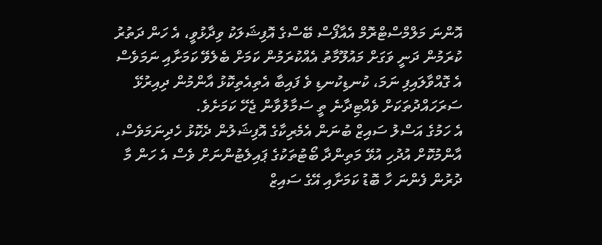އޮންނަ މަލްމްސްޓްރޮމް އެއާފޯސް ބޭސްގެ އޮފިޝަލަކު ވިދާޅުވީ، އެ ހަން ދަތުރު ކުރަމުން ދަނީ ވަގަށް މައުލޫމާތު އެއްކުރަމުން ކަމަށް ބެލެވޭ ކަމަށާއި ނަމަވެސް އެ ގޮއްވާލައިފި ނަމަ، ކުނޑިކުނޑި ވެ ފައިބާ އެތިއެތިކޮޅު އާންމުން ދިއިރުޅޭ ސަރަހައްދުތަކަށް ވެއްޓިދާނެ ތީ ސަމާލުވާން ޖެހޭ ކަމަށެވެ.
އެ ހަމުގެ އަސްލު ސައިޒް ބުނަން އެމެރިކާގެ އޮފިޝަލުން ދެކޮޅު ހެދިނަމަވެސް، އާންމުކޮށް އުދުހި އުޅޭ މަތިންދާ ބޯޓުތަކުގެ ޕައިލެޓުންނަށް ވެސް އެ ހަން މާ ދުރުން ފެންނަ ހާ ބޮޑު ކަމަށާއި އޭގެ ސައިޒް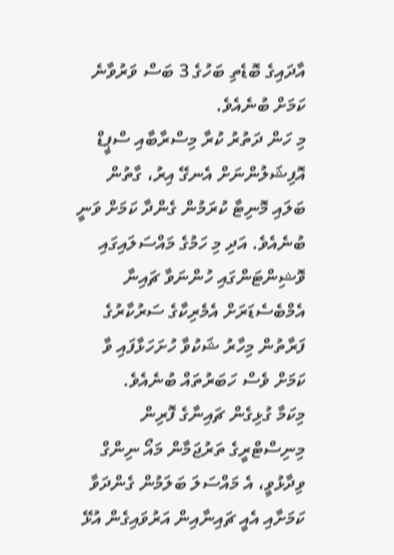އާދައިގެ ބޮޑެތި ބަހުގެ 3 ބަސް ވަރުވާނެ ކަމަށް ބުނެއެވެ.
މި ހަން ދަތުރު ކުރާ މިސްރާބާއި ސްޕީޑް އޮފިޝަލުންނަށް އެނގޭ އިރު، ގާތުން ބަލައި މޮނިޓާ ކުރަމުން ގެންދާ ކަމަށް ވަނީ ބުނެއެވެ. އަދި މި ހަމުގެ މައްސަލައިގައި ވޮޝިންޓަންގައި ހުންނަވާ ޗައިނާ އެމްބެސެޑަރަށް އެމެރިކާގެ ސަރުކާރުގެ ފަރާތުން މިހާރު ޝަކުވާ ހުށަހަޅާފައި ވާ ކަމަށް ވެސް ހަބަރުތައް ބުނެއެވެ.
މިކަމާ ގުޅިގެން ޗައިނާގެ ފޮރިން މިނިސްޓްރީގެ ތަރުޖަމާން މައޯ ނިންގް ވިދާޅުވީ، އެ މައްސަލަ ބަލަމުން ގެންދަވާ ކަމަށާއި އެއީ ޗައިނާއިން އަރުވައިގެން އުޅޭ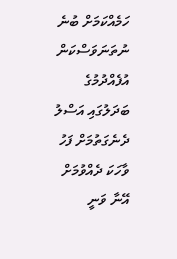ހަމެއްކަމަށް ބުނެ ނުތަނަވަސްކަން އުފެއްދުމުގެ ބަދަލުގައި އަސްލު ދެނެގަތުމަށް ފަހު ވާހަކަ ދެއްވުމަށް އޭނާ ވަނީ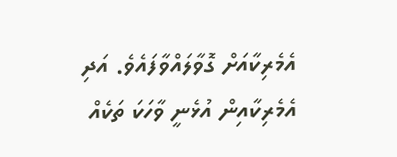އެމެރިކާއަށް ގޮވާލައްވާފައެވެ. އަދި އެމެރިކާއިން އުޅެނީ ވާހަކަ ތަކެއް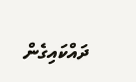ދައްކައިގެން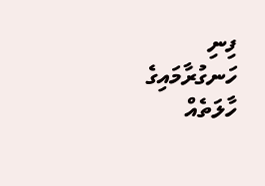ފިނި ހަނގުރާމައިގެ ހާލަތެއް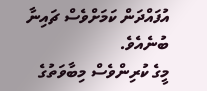އުފައްދަން ކަމަށްވެސް ޗައިނާ ބުނެއެވެ.
މީގެ ކުރިންވެސް މިބާވަތުގެ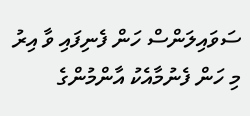ސަވައިލަންސް ހަން ފެނިފައި ވާ އިރު މި ހަން ފެނުމާއެކު އާންމުންގެ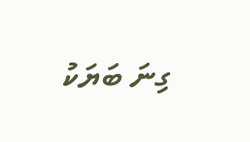ގިނަ ބަޔަކު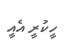ހީކުރީ އެއީ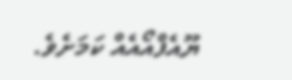ޔޫއެފްއޯއެއް ކަމަށެވެ.